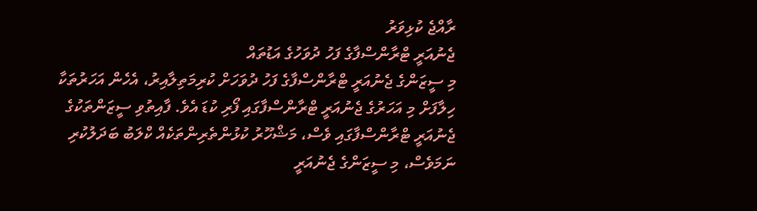ރާއްޖެ ކުޅިވަރު
ޖެނުއަރީ ޓްރާންސްފާގެ ފަހު ދުވަހުގެ އަޑުތައް
މި ސީޒަންގެ ޖެނުއަރީ ޓްރާންސްފާގެ ފަހު ދުވަހަށް ކުރިމަތިލާއިރު، އެހެން އަހަރުތަކާ ހިލާފަށް މި އަހަރުގެ ޖެނުއަރީ ޓްރާންސްފާގައި ފޯރި ކުޑަ އެވެ. ފާއިތުވި ސީޒަންތަކުގެ ޖެނުއަރީ ޓްރާންސްފާގައި ވެސް، މަޝްހޫރު ކުޅުންތެރިންތަކެއް ކްލަބު ބަދަލުކުރި ނަމަވެސް، މި ސީޒަންގެ ޖެނުއަރީ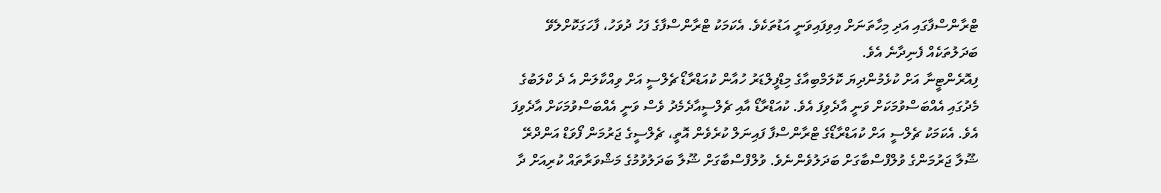ޓްރާންސްފާގައި އަދި މިހާތަނަށް އިވިފައިވަނީ އަޑުތަކެވެ. އެކަމަކު ޓްރާންސްފާގެ ފަހު ދުވަހު، ފާހަގަކޮށްލެވޭ ބަދަލުތަކެއް ފެނިދާނެ އެވެ.
ފިއޮރެންޓީނާ އަށް ކުޅެމުންދިޔަ ކޮލަމްބިއާގެ މިޑްފީލްޑަރު ހުއާން ކުއަޑްރާޑޯ ޗެލްސީ އަށް ވިއްކާލަން އެ ދެ ކްލަބުގެ މެދުގައި އެއްބަސްވުމަކަށް ވަނީ އާދެވިފަ އެވެ. ކުއަޑްރާޑޯ އާއި ޗެލްސީއާދެމެދު ވެސް ވަނީ އެއްބަސްވުމަކަށް އާދެވިފަ އެވެ. އެކަމަކު ޗެލްސީ އަށް ކުއަޑްރާޑޯގެ ޓްރާންސްފާ ފައިނަލް ކުރެވެން އޮތީ، ޗެލްސީގެ ޖަރުމަން ފޯވަޑް އަންދްރޭ ޝޫލާ ޖަރުމަންގެ ވުލްފްސްބާގަށް ބަދަލުވެންނެވެ. ވުލްފްސްބާގަށް ޝޫލާ ބަދަލުވުމުގެ މަޝްވަރާތައް ކުރިއަށް ދާ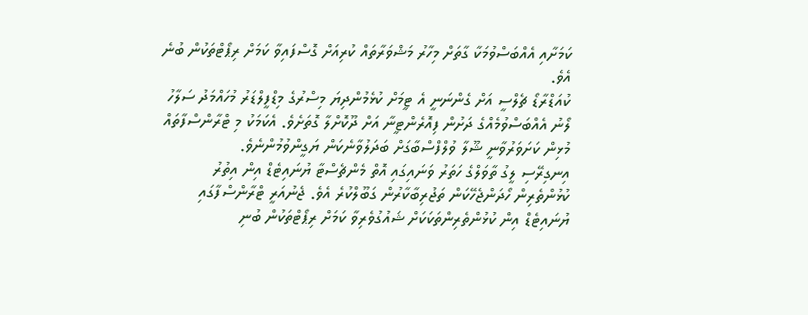ކަމަށާއި އެއްބަސްވުމަކާ ގާތަށް މިހާރު މަޝްވަރާތައް ކުރިއަށް ގޮސްފައިވާ ކަމަށް ރިޕޯޓްތަކުން ބުނެ އެވެ.
ކުއަޑްރާޑޯ ޗެލްސީ އަށް ގެންނަނީ އެ ޓީމަށް ކުޅެމުންދިޔަ މިސްރުގެ މިޑްފީލްޑަރު މުހައްމަދު ސަލާހު ލޯނު އެއްބަސްވުމެއްގެ ދަށުން ފިއޮރެންޓީނާ އަށް ދޫކޮށްލާ ގޮތަށެވެ. އެކަމަކު މި ޓްރާންސްފާތައް މުޅިން ކަށަވަރުވާނީ ޝޫލާ ވުލްފްސްބާގަށް ބަދަލުވާނެކަން ޔަގީންވުމުންނެވެ.
އިނގިރޭސި ލީގު ތާވަލްގެ ހަތަރު ވަނައިގައި އޮތް މެންޗެސްޓާ ޔުނައިޓެޑް އިން އިތުރު ކުޅުންތެރިން ހޯދަންޖެހޭކަން ތަޖުރިބާކާރުން ގަބޫލްކުރެ އެވެ. ޖެނުއަރީ ޓްރާންސްފާގައި ޔުނައިޓެޑް އިން ކުޅުންތެރިންތަކަކަށް ޝައުގުވެރިވާ ކަމަށް ރިޕޯޓްތަކުން ބުނި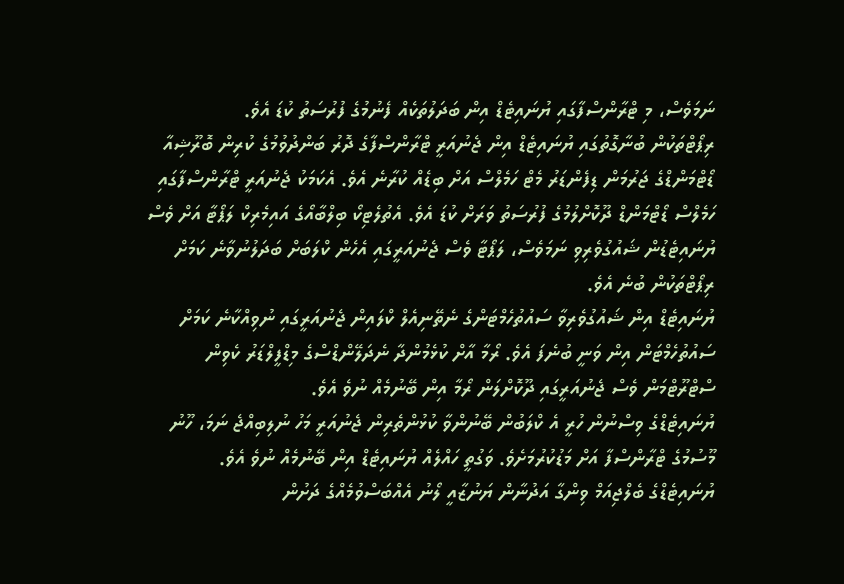ނަމަވެސް، މި ޓްރާންސްފާގައި ޔުނައިޓެޑް އިން ބަދަލުތަކެއް ފެނުމުގެ ފުރުސަތު ކުޑަ އެވެ.
ރިޕޯޓްތަކުން ބުނާގޮތުގައި ޔުނައިޓެޑް އިން ޖެނުއަރީ ޓްރާންސްފާގެ ދޮރު ބަންދުވުމުގެ ކުރިން ބޮރޫޝިއާ ޑޯޓްމަންޑްގެ ޖަރުމަން ޑިފެންޑަރު މެޓް ހަމެލްސް އަށް ބިޑެއް ކުރާނެ އެވެ. އެކަމަކު ޖެނުއަރީ ޓްރާންސްފާގައި ހަމެލްސް ޑޯޓްމަންޑް ދޫކޮށްލުމުގެ ފުރުސަތު ވަރަށް ކުޑަ އެވެ. އެތުލެޓިކޯ ބިލްބާއޯގެ އައިމެރިކް ލަޕޯޓާ އަށް ވެސް ޔުނައިޓެޑުން ޝައުގުވެރިވި ނަމަވެސް، ލަޕޯޓާ ވެސް ޖެނުއަރީގައި އެހެން ކްލަބަށް ބަދަލުނުވާނެ ކަމަށް ރިޕޯޓްތަކުން ބުނެ އެވެ.
ޔުނައިޓެޑް އިން ޝައުގުވެރިވާ ސައުތުހެމްޓަންގެ ނެތޭނިއެލް ކްލައިން ޖެނުއަރީގައި ނުވިއްކާނެ ކަމަށް ސައުތުހެމްޓަން އިން ވަނީ ބުނެފަ އެވެ. ރޯމާ އާށް ކުޅެމުންދާ ނެދަލޭންޑްސްގެ މިޑްފީލްޑަރު ކެވިން ސްޓްރޫޓްމަން ވެސް ޖެނުއަރީގައި ދޫކޮށްލަން ރޯމާ އިން ބޭނުމެއް ނުވެ އެވެ.
ޔުނައިޓެޑްގެ ވިސްނުން ހުރީ އެ ކްލަބުން ބޭނުންވާ ކުޅުންތެރިން ޖެނުއަރީ މަހު ނުލިބިއްޖެ ނަމަ، ހޫނު މޫސުމުގެ ޓްރާންސްފާ އަށް މަޑުކުރުމަށެވެ. ވަގުތީ ހައްލެއް ޔުނައިޓެޑް އިން ބޭނުމެއް ނުވެ އެވެ.
ޔުނައިޓެޑްގެ ބެލްޖިއަމް ވިންގާ އަދުނާން ޔަނުޒާއީ ލޯނު އެއްބަސްވުމެއްގެ ދަށުން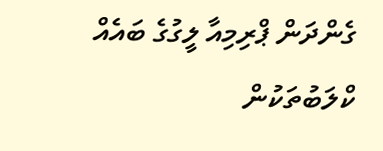ގެންދަން ޕްރިމިއާ ލީގުގެ ބައެއް ކްލަބުތަކުން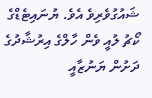ޝައުގުވެރިވެ އެވެ. ޔުނައިޓެޑްގެ ކޯޗު ލުއީ ވެން ހާލްގެ އިރުޝާދުގެ ދަށުން ޔަނުޒާއީ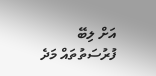އަށް ލިބޭ ފުރުސަތުތައް މަދެ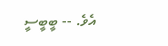އެވެ. -- ބީބީސީ